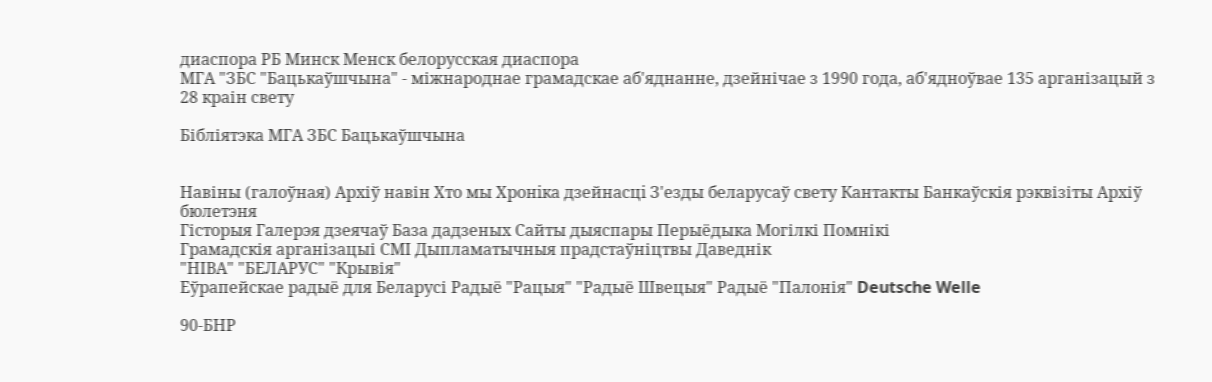диаспора РБ Минск Менск белорусская диаспора
МГА "ЗБС "Бацькаўшчына" - міжнароднае грамадскае аб'яднанне, дзейнічае з 1990 года, аб'ядноўвае 135 арганізацый з 28 краін свету

Бібліятэка МГА ЗБС Бацькаўшчына


Навіны (галоўная) Архіў навін Хто мы Хронiка дзейнасцi З'езды беларусаў свету Кантакты Банкаўскія рэквізіты Архіў бюлетэня
Гісторыя Галерэя дзеячаў База дадзеных Сайты дыяспары Перыёдыка Могілкі Помнікі
Грамадскія арганізацыі СМІ Дыпламатычныя прадстаўніцтвы Даведнік
"НІВА" "БЕЛАРУС" "Крывія"
Еўрапейскае радыё для Беларусі Радыё "Рацыя" "Радыё Швецыя" Радыё "Палонія" Deutsche Welle

90-БНР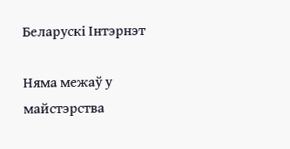Беларускі Інтэрнэт

Няма межаў у майстэрства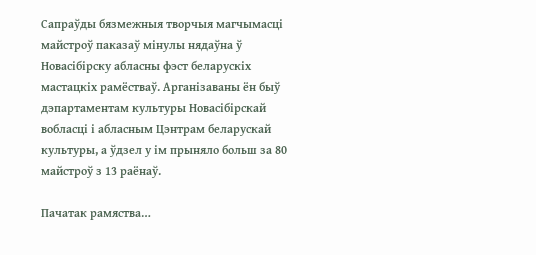Сапраўды бязмежныя творчыя магчымасці майстроў паказаў мінулы нядаўна ў Новасібірску абласны фэст беларускіх мастацкіх рамёстваў. Арганізаваны ён быў дэпартаментам культуры Новасібірскай вобласці і абласным Цэнтрам беларускай культуры, а ўдзел у ім прыняло больш за 80 майстроў з 13 раёнаў.

Пачатак рамяства…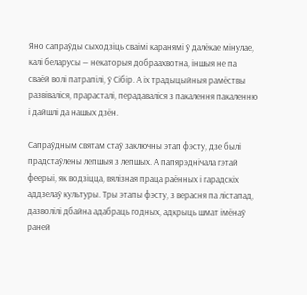Яно сапраўды сыходзіць сваімі каранямі ў далёкае мінулае, калі беларусы — некаторыя добраахвотна, іншыя не па сваёй волі патрапілі, ў Сібір. А іх традыцыйныя рамёствы развіваліся, прарасталі, перадаваліся з пакалення пакаленню і дайшлі да нашых дзён.

Сапраўдным святам стаў заключны этап фэсту, дзе былі прадстаўлены лепшыя з лепшых. А папярэднічала гэтай феерыі, як водзіцца, вялізная праца раённых і гарадскіх аддзелаў культуры. Тры этапы фэсту, з верасня па лістапад, дазволілі дбайна адабраць годных, адкрыць шмат імёнаў раней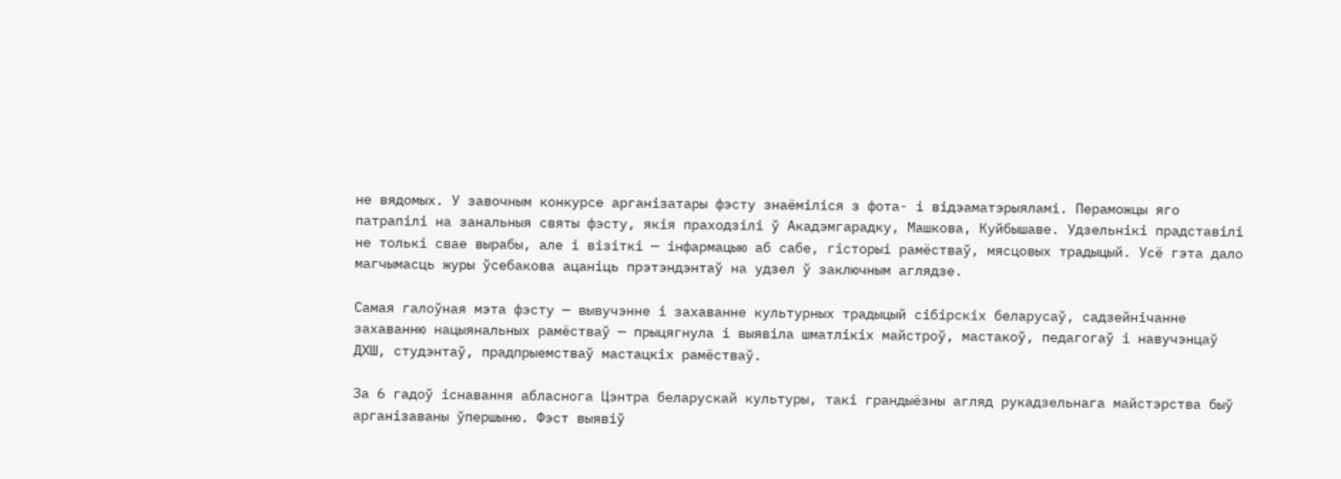не вядомых. У завочным конкурсе арганізатары фэсту знаёміліся з фота- і відэаматэрыяламі. Пераможцы яго патрапілі на занальныя святы фэсту, якія праходзілі ў Акадэмгарадку, Машкова, Куйбышаве. Удзельнікі прадставілі не толькі свае вырабы, але і візіткі — інфармацыю аб сабе, гісторыі рамёстваў, мясцовых традыцый. Усё гэта дало магчымасць журы ўсебакова ацаніць прэтэндэнтаў на удзел ў заключным аглядзе.

Самая галоўная мэта фэсту — вывучэнне і захаванне культурных традыцый сібірскіх беларусаў, садзейнічанне захаванню нацыянальных рамёстваў — прыцягнула і выявіла шматлікіх майстроў, мастакоў, педагогаў і навучэнцаў ДХШ, студэнтаў, прадпрыемстваў мастацкіх рамёстваў.

За 6 гадоў існавання абласнога Цэнтра беларускай культуры, такі грандыёзны агляд рукадзельнага майстэрства быў арганізаваны ўпершыню. Фэст выявіў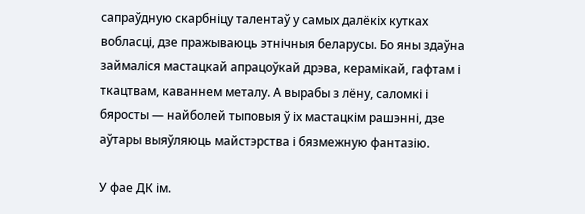сапраўдную скарбніцу талентаў у самых далёкіх кутках вобласці, дзе пражываюць этнічныя беларусы. Бо яны здаўна займаліся мастацкай апрацоўкай дрэва, керамікай, гафтам і ткацтвам, каваннем металу. А вырабы з лёну, саломкі і бяросты — найболей тыповыя ў іх мастацкім рашэнні, дзе аўтары выяўляюць майстэрства і бязмежную фантазію.

У фае ДК ім.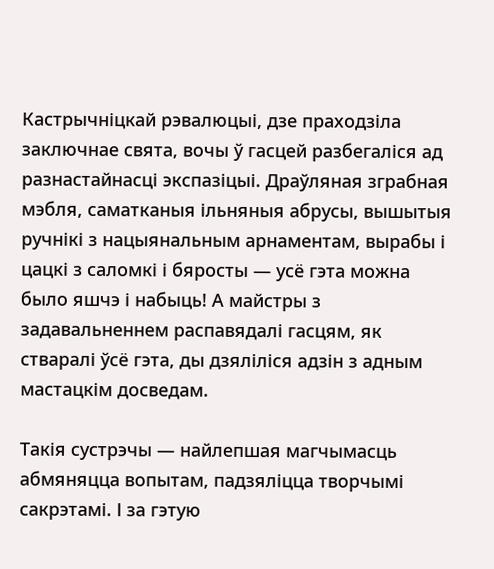Кастрычніцкай рэвалюцыі, дзе праходзіла заключнае свята, вочы ў гасцей разбегаліся ад разнастайнасці экспазіцыі. Драўляная зграбная мэбля, саматканыя ільняныя абрусы, вышытыя ручнікі з нацыянальным арнаментам, вырабы і цацкі з саломкі і бяросты — усё гэта можна было яшчэ і набыць! А майстры з задавальненнем распавядалі гасцям, як стваралі ўсё гэта, ды дзяліліся адзін з адным мастацкім досведам.

Такія сустрэчы — найлепшая магчымасць абмяняцца вопытам, падзяліцца творчымі сакрэтамі. І за гэтую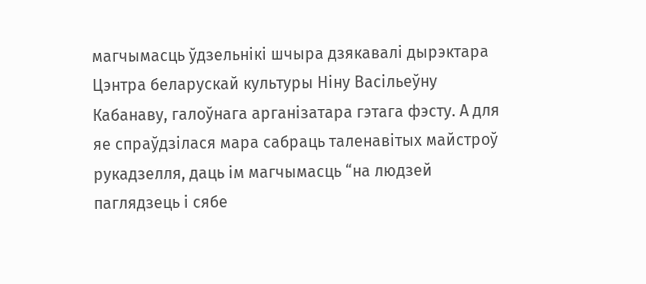магчымасць ўдзельнікі шчыра дзякавалі дырэктара Цэнтра беларускай культуры Ніну Васільеўну Кабанаву, галоўнага арганізатара гэтага фэсту. А для яе спраўдзілася мара сабраць таленавітых майстроў рукадзелля, даць ім магчымасць “на людзей паглядзець і сябе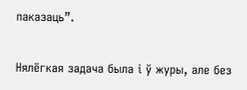паказаць”.

Нялёгкая задача была і ў журы, але без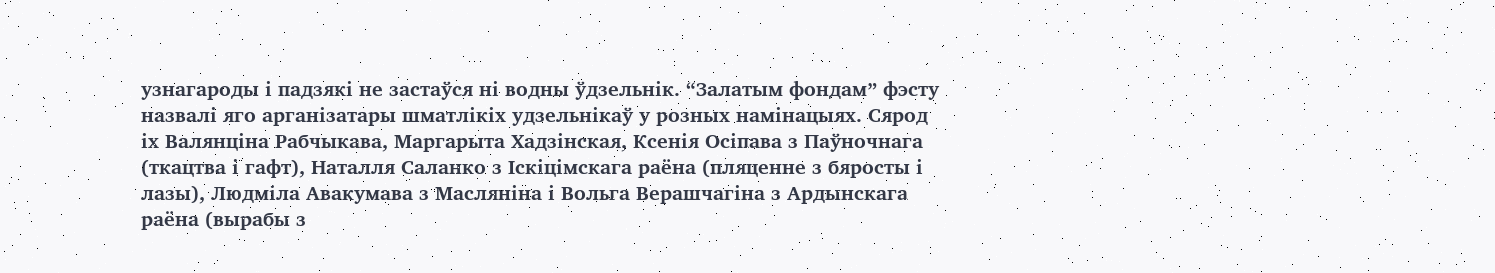узнагароды і падзякі не застаўся ні водны ўдзельнік. “Залатым фондам” фэсту назвалі яго арганізатары шматлікіх удзельнікаў у розных намінацыях. Сярод іх Валянціна Рабчыкава, Маргарыта Хадзінская, Ксенія Осіпава з Паўночнага (ткацтва і гафт), Наталля Саланко з Іскіцімскага раёна (пляценне з бяросты і лазы), Людміла Авакумава з Масляніна і Вольга Верашчагіна з Ардынскага раёна (вырабы з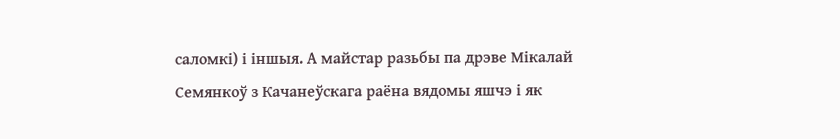саломкі) і іншыя. А майстар разьбы па дрэве Мікалай Семянкоў з Качанеўскага раёна вядомы яшчэ і як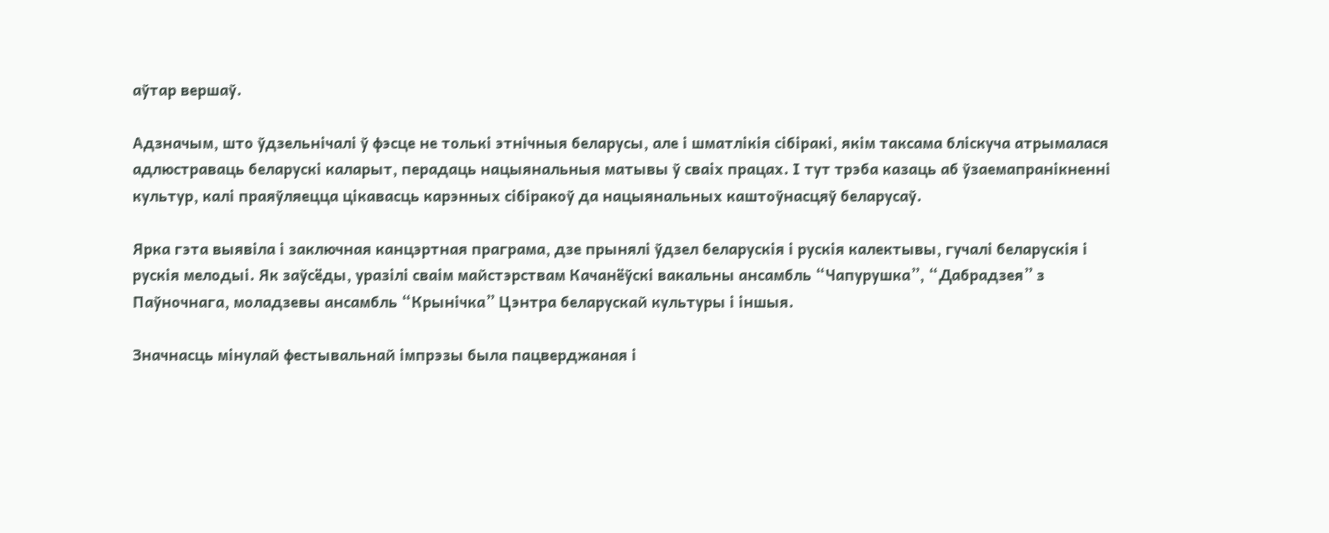аўтар вершаў.

Адзначым, што ўдзельнічалі ў фэсце не толькі этнічныя беларусы, але і шматлікія сібіракі, якім таксама бліскуча атрымалася адлюстраваць беларускі каларыт, перадаць нацыянальныя матывы ў сваіх працах. І тут трэба казаць аб ўзаемапранікненні культур, калі праяўляецца цікавасць карэнных сібіракоў да нацыянальных каштоўнасцяў беларусаў.

Ярка гэта выявіла і заключная канцэртная праграма, дзе прынялі ўдзел беларускія і рускія калектывы, гучалі беларускія і рускія мелодыі. Як заўсёды, уразілі сваім майстэрствам Качанёўскі вакальны ансамбль “Чапурушка”, “Дабрадзея” з Паўночнага, моладзевы ансамбль “Крынічка” Цэнтра беларускай культуры і іншыя.

Значнасць мінулай фестывальнай імпрэзы была пацверджаная і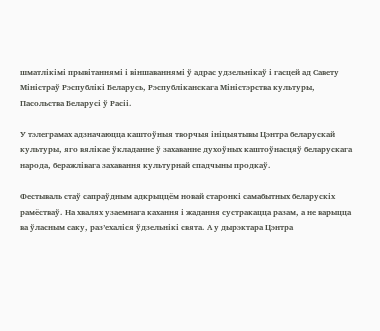шматлікімі прывітаннямі і віншаваннямі ў адрас удзельнікаў і гасцей ад Савету Міністраў Рэспублікі Беларусь, Рэспубліканскага Міністэрства культуры, Пасольства Беларусі ў Расіі.

У тэлеграмах адзначаюцца каштоўныя творчыя ініцыятывы Цэнтра беларускай культуры, яго вялікае ўкладанне ў захаванне духоўных каштоўнасцяў беларускага народа, беражлівага захавання культурнай спадчыны продкаў.

Фестываль стаў сапраўдным адкрыццём новай старонкі самабытных беларускіх рамёстваў. На хвалях узаемнага кахання і жадання сустракацца разам, а не варыцца ва ўласным саку, раз’ехаліся ўдзельнікі свята. А у дырэктара Цэнтра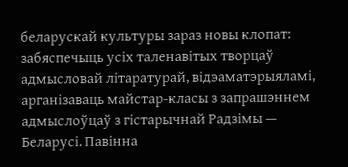беларускай культуры зараз новы клопат: забяспечыць усіх таленавітых творцаў адмысловай літаратурай, відэаматэрыяламі, арганізаваць майстар-класы з запрашэннем адмыслоўцаў з гістарычнай Радзімы — Беларусі. Павінна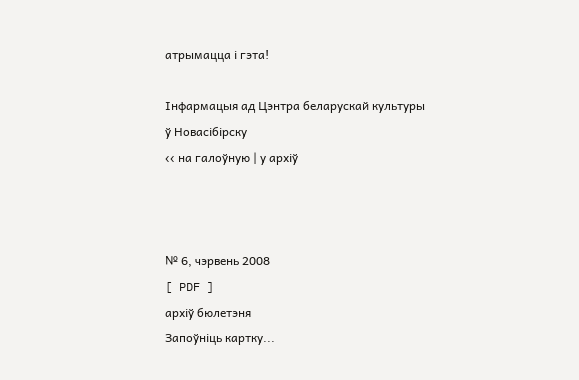атрымацца і гэта!

Інфармацыя ад Цэнтра беларускай культуры
ў Новасібірску
‹‹ на галоўную | у архіў



№ 6, чэрвень 2008
[ PDF ]
архіў бюлетэня
Запоўніць картку...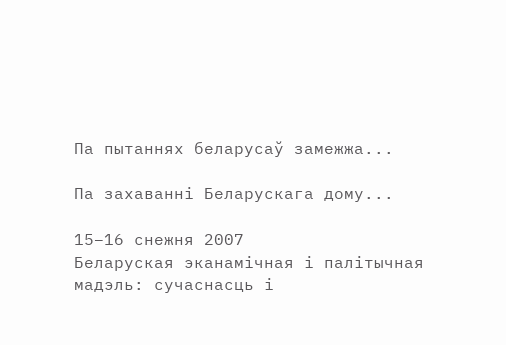Па пытаннях беларусаў замежжа...

Па захаванні Беларускага дому...

15–16 снежня 2007
Беларуская эканамічная і палітычная мадэль: сучаснасць і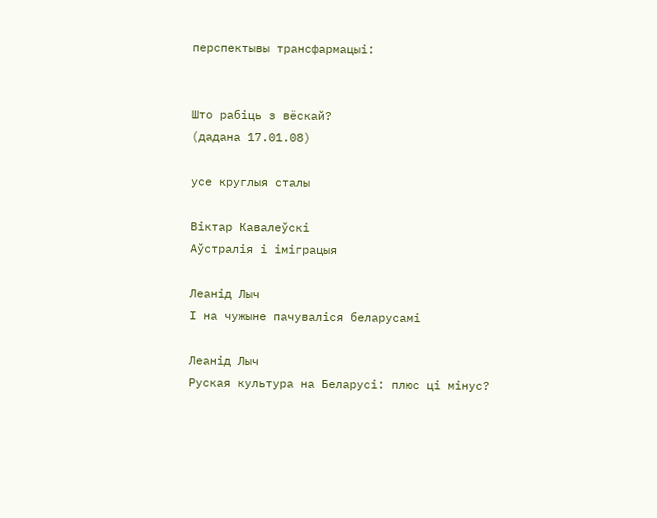перспектывы трансфармацыі:


Што рабіць з вёскай?
(дадана 17.01.08)

усе круглыя сталы

Віктар Кавалеўскі
Аўстралія і іміграцыя

Леанід Лыч
І на чужыне пачуваліся беларусамі

Леанід Лыч
Руская культура на Беларусі: плюс ці мінус?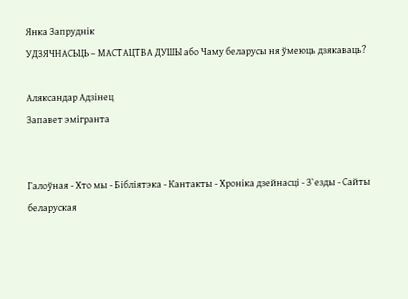Янка Запруднік
УДЗЯЧНАСЬЦЬ – МАСТАЦТВА ДУШЫ або Чаму беларусы ня ўмеюць дзякаваць?

Аляксандар Адзінец
Запавет эмігранта


Галоўная - Хто мы - Бібліятэка - Кантакты - Хронiка дзейнасцi - З`езды - Сайты беларуская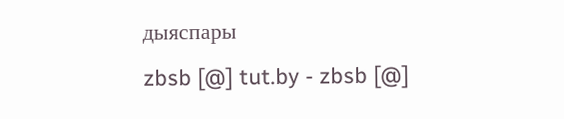дыяспары
zbsb [@] tut.by - zbsb [@]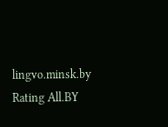lingvo.minsk.by
Rating All.BY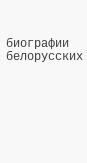биографии белорусских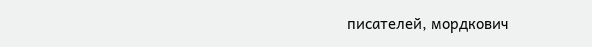писателей, мордкович